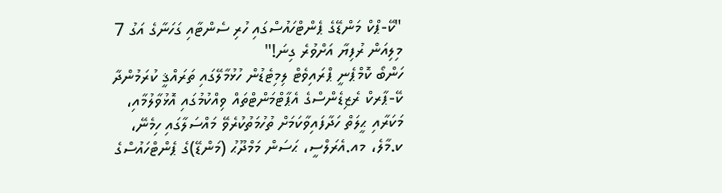"ކޭ-ޕްކް މަންޑޭގެ ޕެންޓްހައުސްގައި ހުރި ސެންޓާއި ގަހަނާގެ އަގު 7 މިލިއަން ރުފިޔާ އަށްވުރެ ގިނަ!"
ހަންބޯ ކޮމްޕެނީ ޕްރައިވެޓް ލިމިޓެޑުން ހުޅުމާލޭގައި ތަރައްޤީ ކުރަމުންދާ ކޭ-ޕާރކް ރެޒިޑެންސްގެ އެޕާޓްމަންޓްތައް ވިއްކުމުގައި އޮޅުވާލުމާއި، މަކަރާއި ޙީލަތް ހަދާފައިވާކަމަށް ތުހުމަތުކުރެވޭ މައްސަލާގައި ހިމެނޭ، ކ.މާލެ، މއ.އެރަލްސީ، ޙަސަން މަމްދޫޙު (މަންޑޭ)ގެ ޕެންޓްހައުސްގެ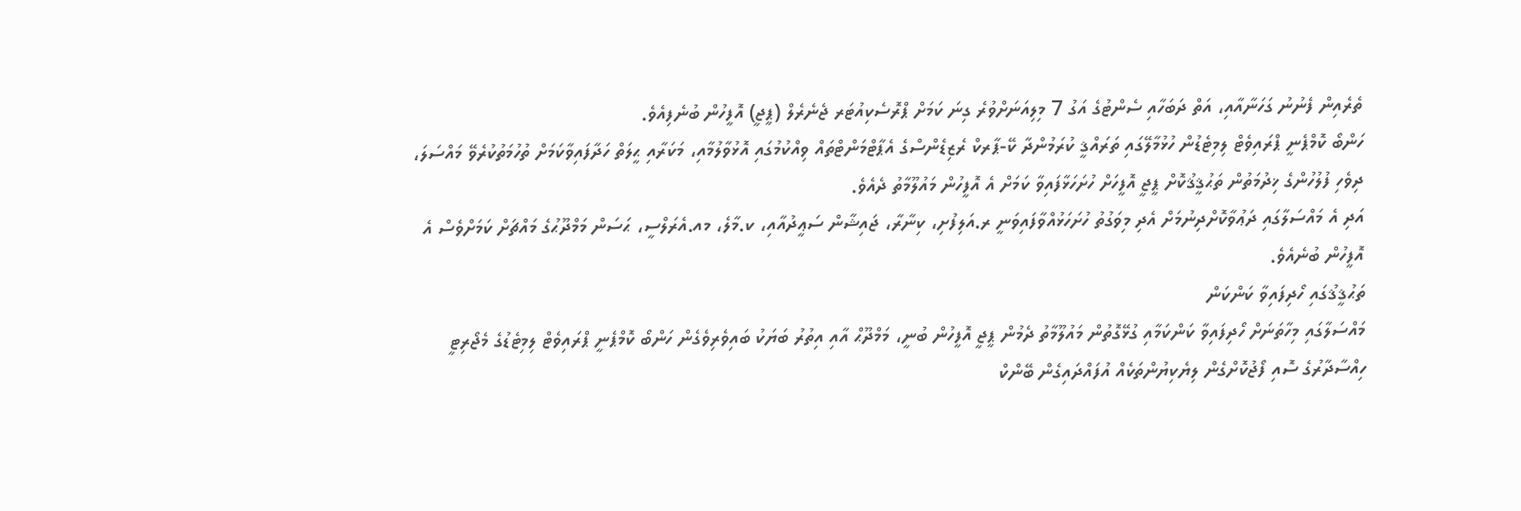ތެރެއިން ފެނުނު ގަހަނާއާއި، އަތް ދަބަހާއި ސެންޓުގެ އަގު 7 މިލިއަނަށްވުރެ ގިނަ ކަމަށް ޕްރޮސެކިއުޓަރ ޖެނެރެލް (ޕީޖީ) އޮފީހުން ބުނެފިއެވެ.
ހަންބޯ ކޮމްޕެނީ ޕްރައިވެޓް ލިމިޓެޑުން ހުޅުމާލޭގައި ތަރައްޤީ ކުރަމުންދާ ކޭ-ޕާރކް ރެޒިޑެންސްގެ އެޕާޓްމަންޓްތައް ވިއްކުމުގައި އޮޅުވާލުމާއި، މަކަރާއި ޙީލަތް ހަދާފައިވާކަމަށް ތުހުމަތުކުރެވޭ މައްސަލަ، ދިވެހި ފުލުހުންގެ ޚިދުމަތުން ތަޙުޤީޤުކޮށް ޕީޖީ އޮފީހަށް ހުށަހަޅާފައިވާ ކަމަށް އެ އޮފީހުން މައުލޫމާތު ދެއެވެ.
އަދި އެ މައްސަލާގައި ދަޢުވާކޮށްދިނުމަށް އެދި މިވަގުތު ހުށަހަޅުއްވާފައިވަނީ ރ.އަލިފުށި، ކިނާރާ، ޖައިޝާން ސަޢީދުއާއި، ކ.މާލެ، މއ.އެރަލްސީ، ޙަސަން މަމްދޫޙުގެ މައްޗަށް ކަމަށްވެސް އެ އޮފީހުން ބުނެއެވެ.
ތަޙުޤީޤުގައި ހޯދިފައިވާ ކަންކަން
މައްސަލާގައި މިހާތަނަށް ހޯދިފައިވާ ކަންކަމާއި ގުޅޭގޮތުން މައުލޫމާތު ދެމުން ޕީޖީ އޮފީހުން ބުނީ، މަމްދޫޙް އާއި އިތުރު ބަޔަކު ބައިވެރިވެގެން ހަންބޯ ކޮމްޕެނީ ޕްރައިވެޓް ލިމިޓެޑުގެ މެޖޯރިޓީ ހިއްސާދާރުގެ ސޮއި ފޯޖުކޮށްގެން ލިޔެކިޔުންތަކެއް އުފައްދައިގެން ބޭންކް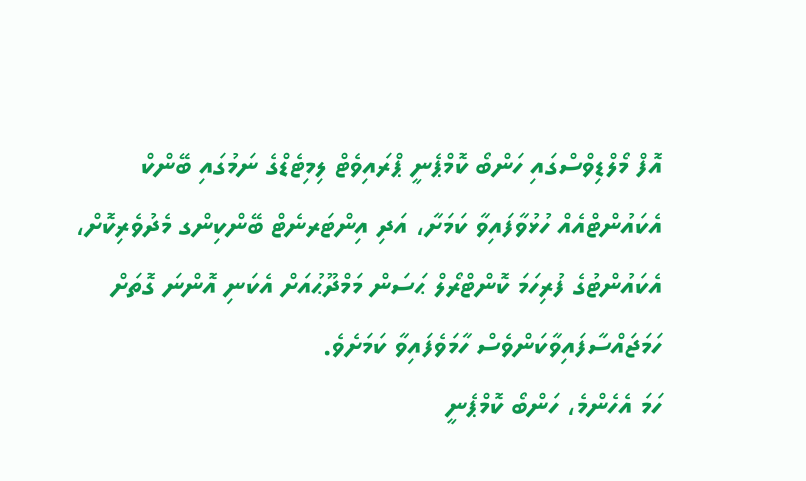އޮފް މޯލްޑިވްސްގައި ހަންބޯ ކޮމްޕެނީ ޕްރައިވެޓް ލިމިޓެޑްގެ ނަމުގައި ބޭންކް އެކައުންޓްއެއް ހުޅުވާފައިވާ ކަމަށާ، އަދި އިންޓަރނެޓް ބޭންކިންގ މެދުވެރިކޮށް، އެކައުންޓުގެ ފުރިހަމަ ކޮންޓްރޯލް ޙަސަން މަމްދޫޙުއަށް އެކަނި އޮންނަ ގޮތަށް ހަމަޖައްސާފައިވާކަންވެސް ހާމަވެފައިވާ ކަމަށެވެ.
ހަމަ އެހެންމެ، ހަންބޯ ކޮމްޕެނީ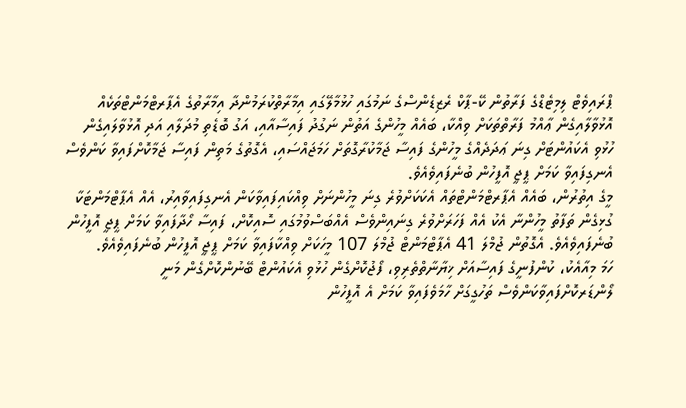ޕްރައިވެޓް ލިމިޓެޑްގެ ފަރާތުން ކޭ-ޕާކް ރެޒިޑެންސްގެ ނަމުގައި ހުޅުމާލޭގައި އިމާރާތްކުރަމުންދާ އިމާރާތުގެ އެޕާރޓްމަންޓްތަކެއް އޮޅުވާލާއިގެން ޢާއްމު ފަރާތްތަކަށް ވިއްކާ، ބައެއް މީހުންގެ އަތުން ނަގުދު ފައިސާއާއި، އަގު ބޮޑެތި މުދަލާއި އަދި އޮޅުވާލައިގެން ހުޅުވި އެކައުންޓަށް ގިނަ ޢަދަދެއްގެ މީހުންގެ ފައިސާ ޖަމާކުރާގޮތަށް ހަމަޖައްސައި، އެގޮތުގެ މަތިން ފައިސާ ޖަމާކޮށްފައިވާ ކަންވެސް އެނގިފައިވާ ކަމަށް ޕީޖީ އޮފީހުން ބުނެފައިވެއެވެ.
މީގެ އިތުރުން، ބައެއް އެޕާރޓްމަންޓްތައް އެކަކަށްވުރެ ގިނަ މީހުންނަށް ވިއްކައިފައިވާކަން އެނގިފައިވާއިރު، އެއް އެޕާޓްމަންޓަކާ ގުޅިގެން ތަފާތު މީހުންނާ އެކު އެއް ފަހަރަށްވުރެ ގިނައިންވެސް އެއްބަސްވުމުގައި ސޮއިކޮށް، ފައިސާ ހޯދާފައިވާ ކަމަށް ޕީޖީ އޮފީހުން ބުނެފައިވެއެވެ. އެގޮތުން ޖުމްލަ 41 އެޕާޓްމަންޓް ޖުމްލަ 107 މީހަކަށް ވިއްކާފައިވާ ކަމަށް ޕީޖީ އޮފީހުން ބުނެފައިވެއެވެ.
ހަމަ މިއާއެކު، ކުންފުނީގެ ފައިސާއަށް ޚިޔާނާތްތެރިވި، ފޯޖުކޮށްގެން ހުޅުވި އެކައުންޓް ބޭނުންކޮށްގެން މަނީ ލޯންޑަރކޮށްފައިވާކަންވެސް ތަހުގީގަށް ހާމަވެފައިވާ ކަމަށް އެ އޮފީހުން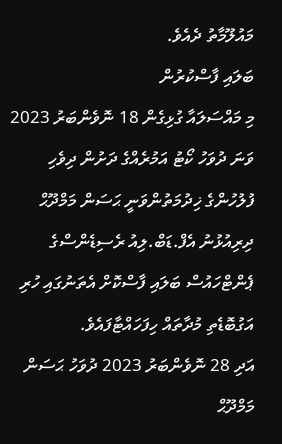މައުލޫމާތު ދެއެވެ.
ބަލައި ފާސްކުރުން
މި މައްސަލައާ ގުޅިގެން 18 ނޮވެންބަރު 2023 ވަނަ ދުވަހު ކޯޓު އަމުރެއްގެ ދަށުން ދިވެހި ފުލުހުންގެ ޚިދުމަތުންވަނީ ޙަސަން މަމްދޫޙް ދިރިއުޅުނު އެފް.ޑަބް.ލިއު ރެސިޑެންސްގެ ޕެންޓްހައުސް ބަލައި ފާސްކޮށް އެތަނުގައި ހުރި އަގުބޮޑެތި މުދާތައް ހިފަހައްޓާފައެވެ.
އަދި 28 ނޮވެންބަރު 2023 ދުވަހު ޙަސަން މަމްދޫޙް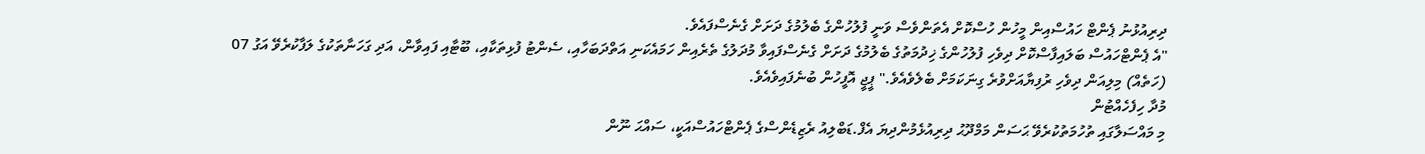ދިރިއުޅުނު ޕެންޓް ހައުސްއިން މީހުން ހުސްކޮށް އެތަންވެސް ވަނީ ފުލުހުންގެ ބެލުމުގެ ދަށަށް ގެނެސްފައެވެ.
"އެ ޕެންޓްހައުސް ބަލައިފާސްކޮށް ދިވެހި ފުލުހުންގެ ޚިދުމަތުގެ ބެލުމުގެ ދަށަށް ގެނެސްފައިވާ މުދަލުގެ ތެރެއިން ހަމައެކަނި އަތްދަބަހާއި، ސެންޓު ފުޅިތަކާއި، ބޫޓާއި ފައިވާން، އަދި ގަހަނާތަކުގެ ލަފާކުރެވޭ އަގު 07 (ހަތެއް) މިލިއަން ދިވެހި ރުފިޔާއަށްވުރެ ގިނަކަމަށް ބެލެވެއެވެ." ޕީޖީ އޮފީހުން ބުނެފައިވެއެވެ.
މުދާ ހިފެހެއްޓުން
މި މައްސަލާގައި ތުހުމަތުކުރެވޭ ޙަސަން މަމްދޫޙު ދިރިއުޅެމުންދިޔަ އެފް.ޑަބްލިއު ރެޒިޑެންސްގެ ޕެންޓްހައުސްއަކީ، ސައްޙަ ނޫން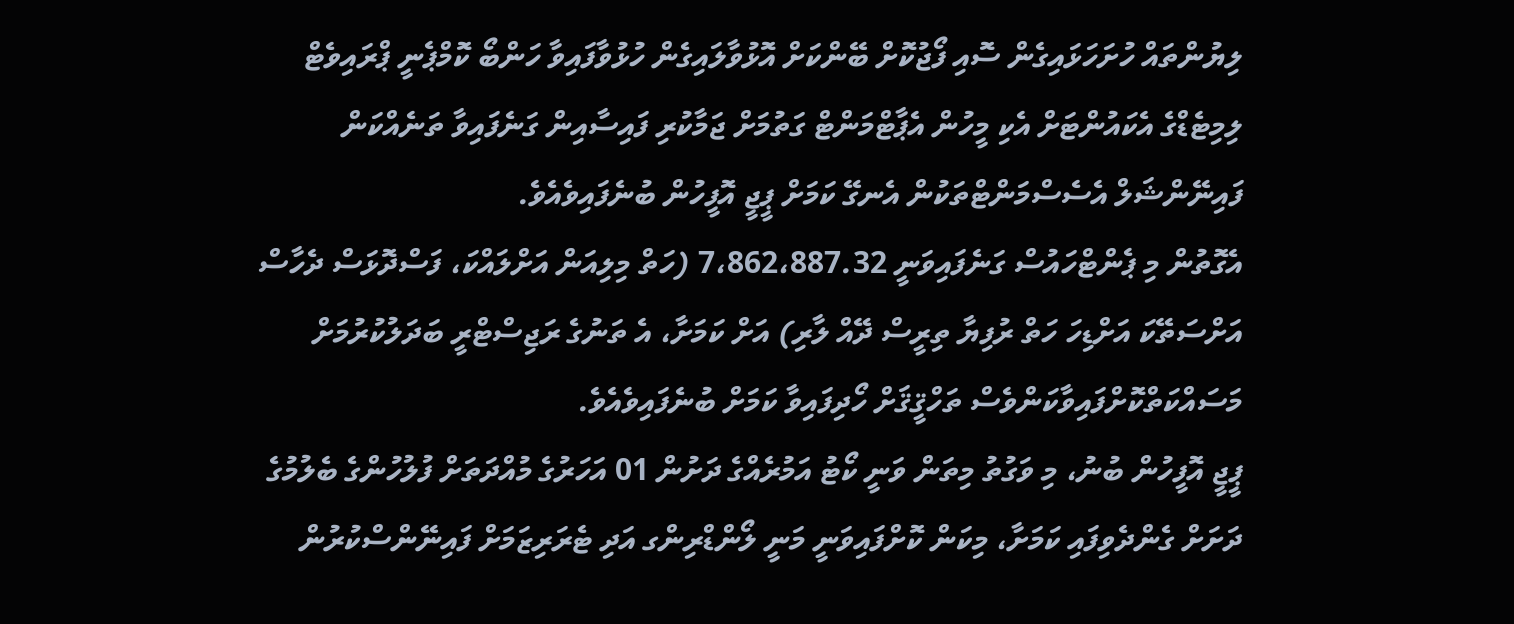ލިޔުންތައް ހުށަހަޅައިގެން ސޮއި ފޯޖުކޮށް ބޭންކަށް އޮޅުވާލައިގެން ހުޅުވާފައިވާ ހަންބޯ ކޮމްޕެނީ ޕްރައިވެޓް ލިމިޓެޑްގެ އެކައުންޓަށް އެކި މީހުން އެޕާޓްމަންޓް ގަތުމަށް ޖަމާކުރި ފައިސާއިން ގަނެފައިވާ ތަނެއްކަން ފައިނޭންޝަލް އެސެސްމަންޓްތަކުން އެނގޭ ކަމަށް ޕީޖީ އޮފީހުން ބުނެފައިވެއެވެ.
އެގޮތުން މި ޕެންޓްހައުސް ގަނެފައިވަނީ 7،862،887.32 (ހަތް މިލިއަން އަށްލައްކަ، ފަސްދޮޅަސް ދެހާސް އަށްސަތޭކަ އަށްޑިހަ ހަތް ރުފިޔާ ތިރީސް ދޭއް ލާރި) އަށް ކަމަށާ، އެ ތަނުގެ ރަޖިސްޓްރީ ބަދަލުކުރުމަށް މަސައްކަތްކޮށްފައިވާކަންވެސް ތަހްޤީޤަށް ހޯދިފައިވާ ކަމަށް ބުނެފައިވެއެވެ.
ޕީޖީ އޮފީހުން ބުނު، މި ވަގުތު މިތަން ވަނީ ކޯޓު އަމުރެއްގެ ދަށުން 01 އަހަރުގެ މުއްދަތަށް ފުލުހުންގެ ބެލުމުގެ ދަށަށް ގެންދެވިފައި ކަމަށާ، މިކަން ކޮށްފައިވަނީ މަނީ ލޯންޑްރިންގ އަދި ޓެރަރިޒަމަށް ފައިނޭންސްކުރުން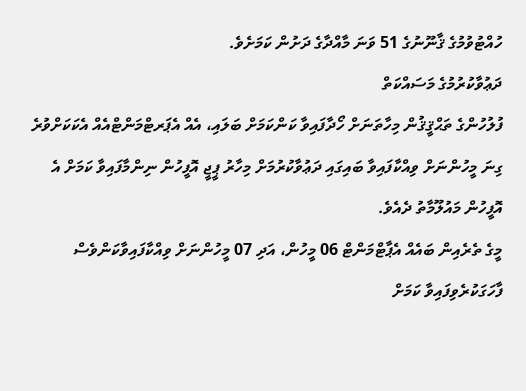ހުއްޓުވުމުގެ ޤާނޫނުގެ 51 ވަނަ މާއްދާގެ ދަށުން ކަމަށެވެ.
ދަޢުވާކުރުމުގެ މަސައްކަތް
ފުލުހުންގެ ތަޙްޤީޤުން މިހާތަނަށް ހޯދާފައިވާ ކަންކަމަށް ބަލައި، އެއް އެޕަރޓްމަންޓްއެއް އެކަކަށްވުރެ ގިނަ މީހުންނަށް ވިއްކާފައިވާ ބައިގައި ދަޢުވާކުރުމަށް މިހާރު ޕީޖީ އޮފީހުން ނިންމާފައިވާ ކަމަށް އެ އޮފީހުން މައުލޫމާތު ދެއެވެ.
މީގެ ތެރެއިން ބައެއް އެޕާޓްމަންޓް 06 މީހުން، އަދި 07 މީހުންނަށް ވިއްކާފައިވާކަންވެސް ފާހަގަކުރެވިފައިވާ ކަމަށް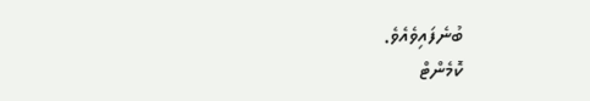ބުނެފައިވެއެވެ.
ކޮމެންޓް